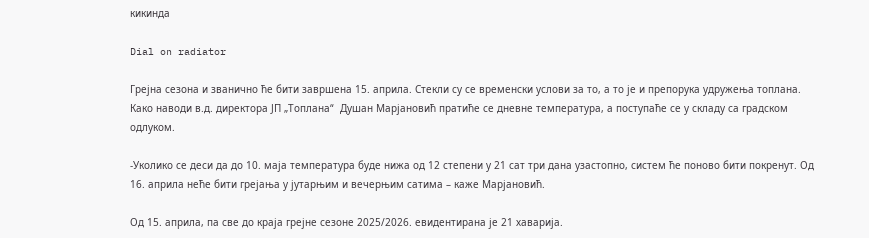кикинда

Dial on radiator

Грејна сезона и званично ће бити завршена 15. априла. Стекли су се временски услови за то, а то је и препорука удружења топлана.  Како наводи в.д. директора ЈП „Топлана“  Душан Марјановић пратиће се дневне температура, а поступаће се у складу са градском одлуком.

-Уколико се деси да до 10. маја температура буде нижа од 12 степени у 21 сат три дана узастопно, систем ће поново бити покренут. Од 16. априла неће бити грејања у јутарњим и вечерњим сатима – каже Марјановић.

Од 15. априла, па све до краја грејне сезоне 2025/2026. евидентирана је 21 хаварија.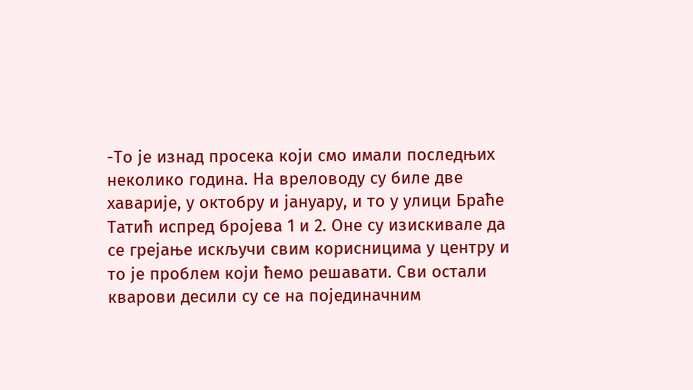-То је изнад просека који смо имали последњих неколико година. На вреловоду су биле две хаварије, у октобру и јануару, и то у улици Браће Татић испред бројева 1 и 2. Оне су изискивале да се грејање искључи свим корисницима у центру и то је проблем који ћемо решавати. Сви остали кварови десили су се на појединачним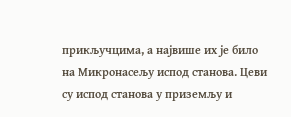прикључцима, а највише их је било на Микронасељу испод станова. Цеви су испод станова у приземљу и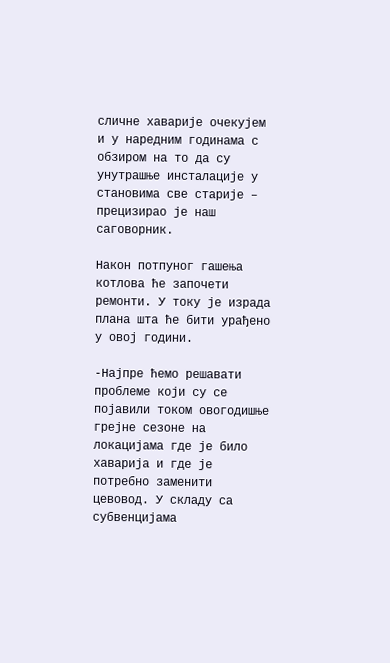сличне хаварије очекујем и у наредним годинама с обзиром на то да су унутрашње инсталације у становима све старије – прецизирао је наш саговорник.

Након потпуног гашења котлова ће започети ремонти. У току је израда плана шта ће бити урађено у овој години.

-Најпре ћемо решавати проблеме који су се појавили током овогодишње грејне сезоне на локацијама где је било хаварија и где је потребно заменити цевовод. У складу са субвенцијама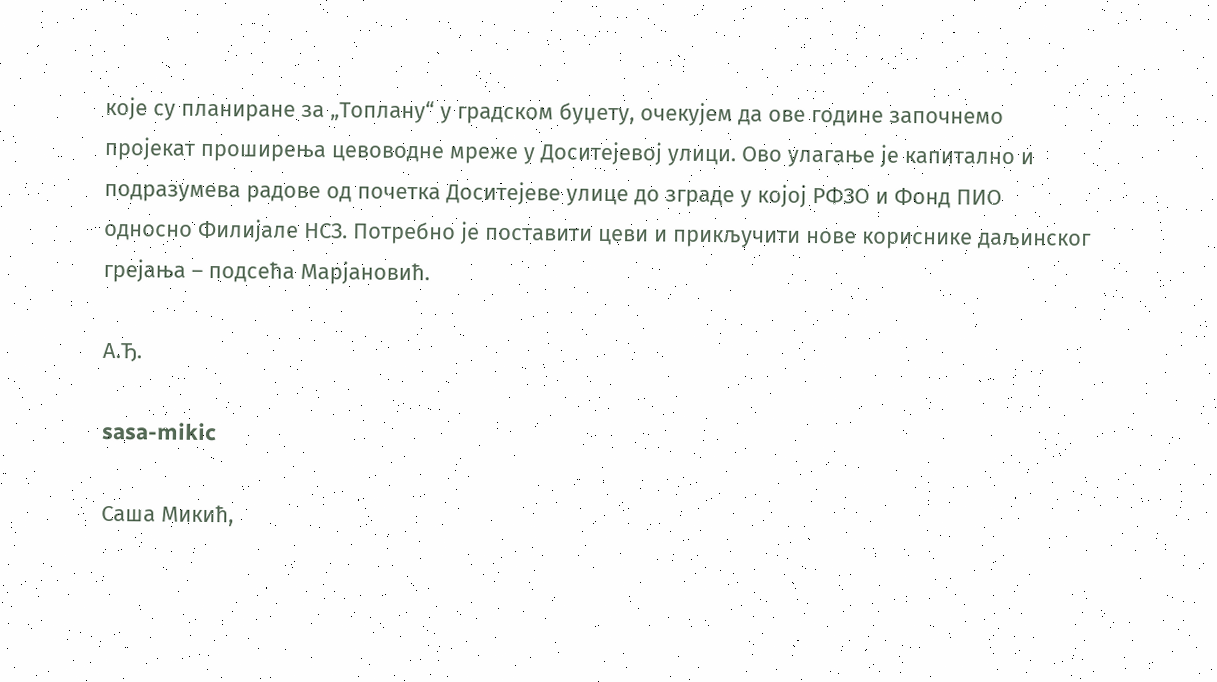које су планиране за „Топлану“ у градском буџету, очекујем да ове године започнемо пројекат проширења цевоводне мреже у Доситејевој улици. Ово улагање је капитално и подразумева радове од почетка Доситејеве улице до зграде у којој РФЗО и Фонд ПИО односно Филијале НСЗ. Потребно је поставити цеви и прикључити нове кориснике даљинског грејања – подсећа Марјановић.

А.Ђ.

sasa-mikic

Саша Микић,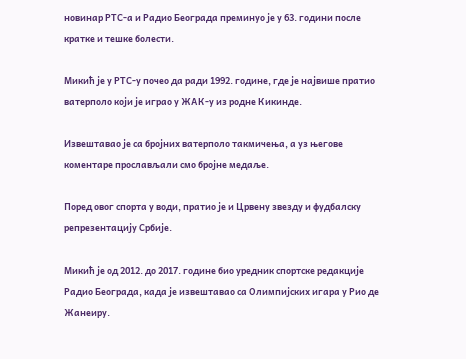новинар РТС-а и Радио Београда преминуо је у 63. години после кратке и тешке болести.

Микић је у РТС-у почео да ради 1992. године, где је највише пратио ватерполо који је играо у ЖАК-у из родне Кикинде.

Извештавао је са бројних ватерполо такмичења, а уз његове коментаре прослављали смо бројне медаље.

Поред овог спорта у води, пратио је и Црвену звезду и фудбалску репрезентацију Србије.

Микић је од 2012. до 2017. године био уредник спортске редакције Радио Београда, када је извештавао са Олимпијских игара у Рио де Жанеиру.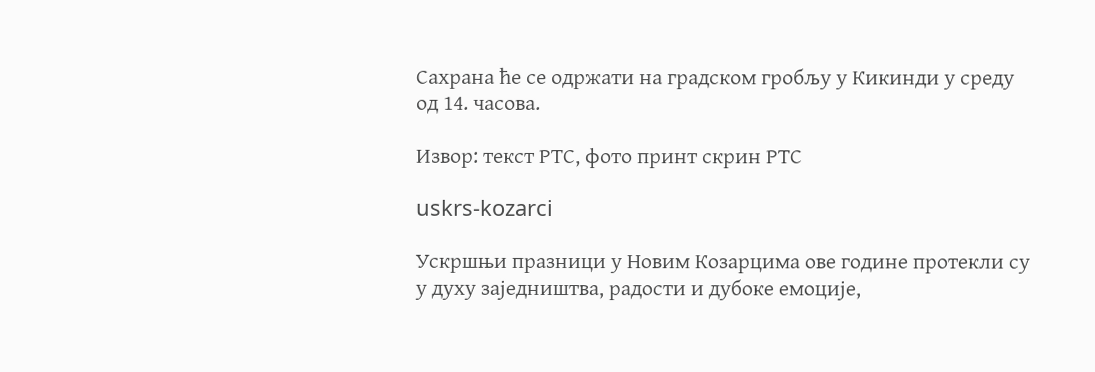Сахрана ће се одржати на градском гробљу у Кикинди у среду од 14. часова.

Извор: текст РТС, фото принт скрин РТС

uskrs-kozarci

Ускршњи празници у Новим Козарцима ове године протекли су у духу заједништва, радости и дубоке емоције,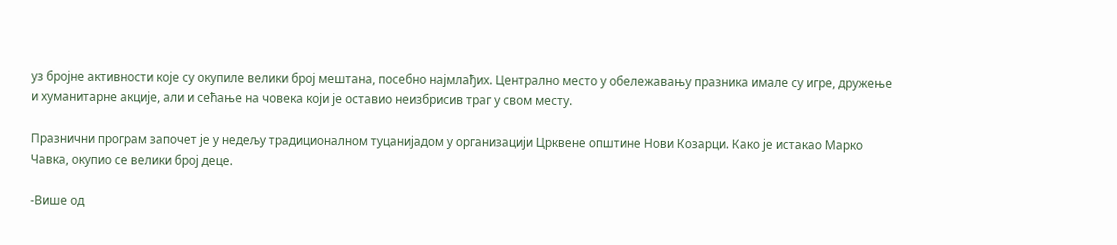уз бројне активности које су окупиле велики број мештана, посебно најмлађих. Централно место у обележавању празника имале су игре, дружење и хуманитарне акције, али и сећање на човека који је оставио неизбрисив траг у свом месту.

Празнични програм започет је у недељу традиционалном туцанијадом у организацији Црквене општине Нови Козарци. Како је истакао Марко Чавка, окупио се велики број деце.

-Више од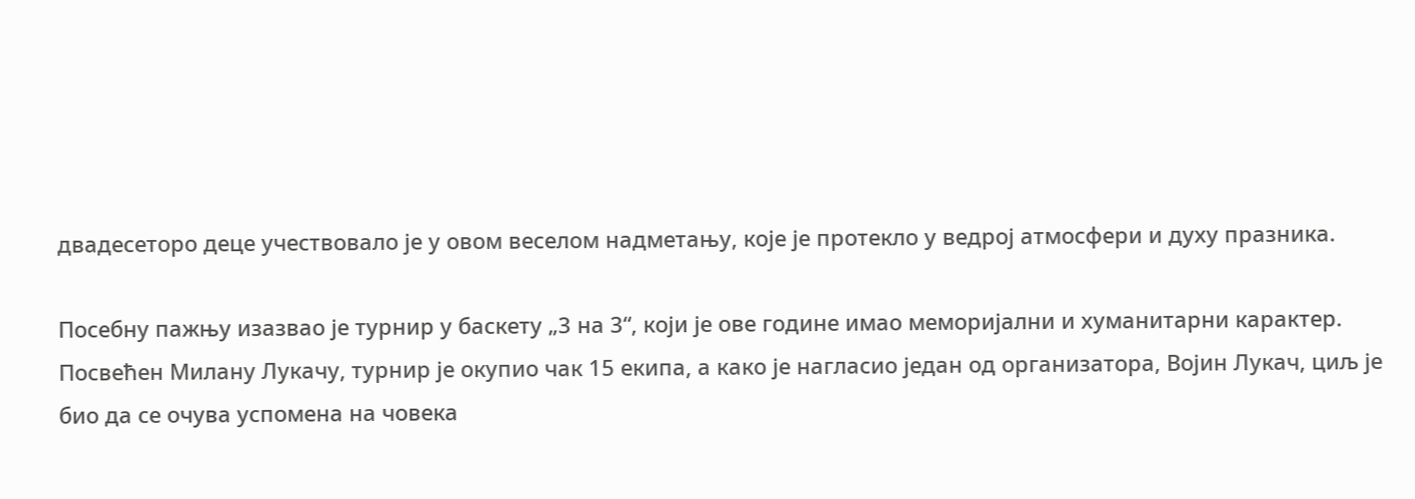двадесеторо деце учествовало је у овом веселом надметању, које је протекло у ведрој атмосфери и духу празника.

Посебну пажњу изазвао је турнир у баскету „3 на 3“, који је ове године имао меморијални и хуманитарни карактер. Посвећен Милану Лукачу, турнир је окупио чак 15 екипа, а како је нагласио један од организатора, Војин Лукач, циљ је био да се очува успомена на човека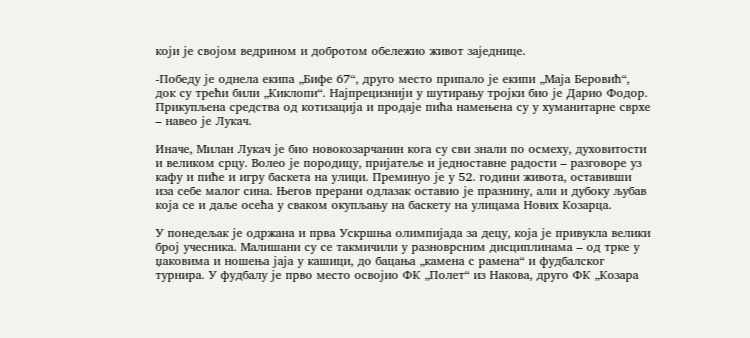који је својом ведрином и добротом обележио живот заједнице.

-Победу је однела екипа „Бифе 67“, друго место припало је екипи „Маја Беровић“, док су трећи били „Киклопи“. Најпрецизнији у шутирању тројки био је Дарио Фодор. Прикупљена средства од котизација и продаје пића намењена су у хуманитарне сврхе – навео је Лукач.

Иначе, Милан Лукач је био новокозарчанин кога су сви знали по осмеху, духовитости и великом срцу. Волео је породицу, пријатеље и једноставне радости – разговоре уз кафу и пиће и игру баскета на улици. Преминуо је у 52. години живота, оставивши иза себе малог сина. Његов прерани одлазак оставио је празнину, али и дубоку љубав која се и даље осећа у сваком окупљању на баскету на улицама Нових Козарца.

У понедељак је одржана и прва Ускршња олимпијада за децу, која је привукла велики број учесника. Малишани су се такмичили у разноврсним дисциплинама – од трке у џаковима и ношења јаја у кашици, до бацања „камена с рамена“ и фудбалског турнира. У фудбалу је прво место освојио ФК „Полет“ из Накова, друго ФК „Козара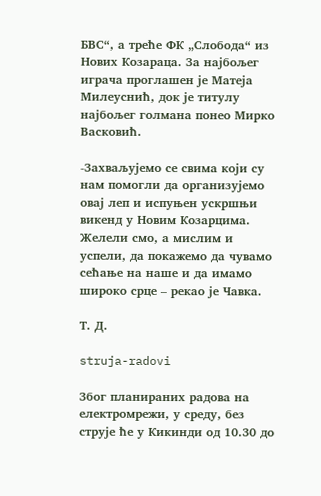БВС“, а треће ФК „Слобода“ из Нових Козараца. За најбољег играча проглашен је Матеја Милеуснић, док је титулу најбољег голмана понео Мирко Васковић.

-Захваљујемо се свима који су нам помогли да организујемо овај леп и испуњен ускршњи викенд у Новим Козарцима. Желели смо, а мислим и успели, да покажемо да чувамо сећање на наше и да имамо широко срце – рекао је Чавка.

Т. Д.

struja-radovi

Због планираних радова на електромрежи, у среду, без струје ће у Кикинди од 10.30 до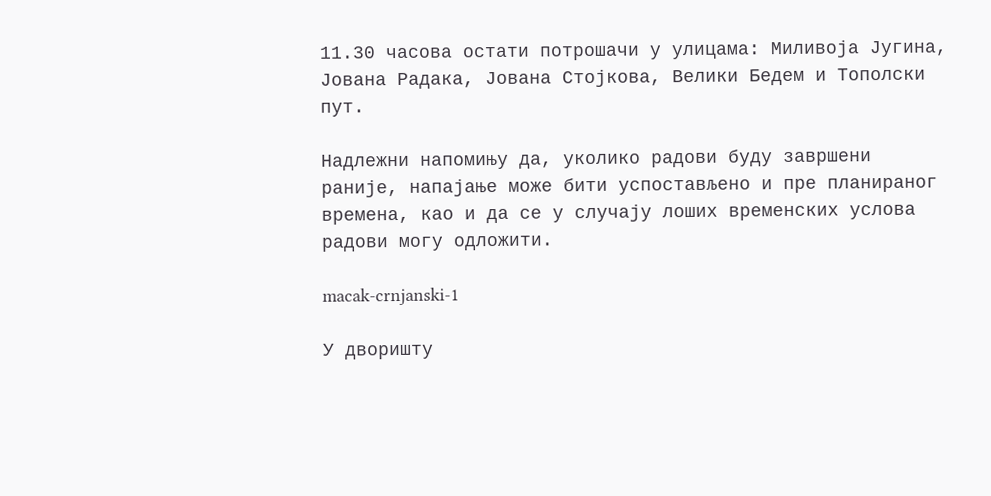11.30 часова остати потрошачи у улицама: Миливоја Југина, Јована Радака, Јована Стојкова, Велики Бедем и Тополски пут.

Надлежни напомињу да, уколико радови буду завршени раније, напајање може бити успостављено и пре планираног времена, као и да се у случају лоших временских услова радови могу одложити.

macak-crnjanski-1

У дворишту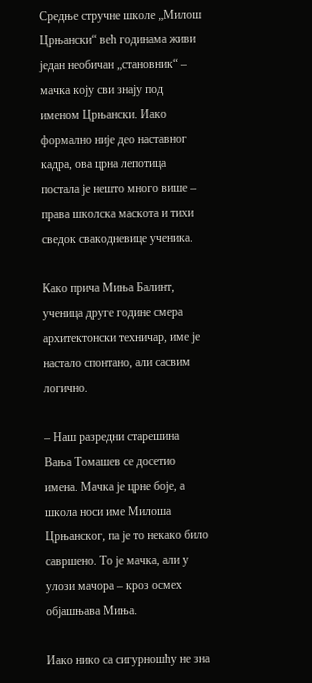Средње стручне школе „Милош Црњански“ већ годинама живи један необичан „становник“ – мачка коју сви знају под именом Црњански. Иако формално није део наставног кадра, ова црна лепотица постала је нешто много више – права школска маскота и тихи сведок свакодневице ученика.

Како прича Миња Балинт, ученица друге године смера архитектонски техничар, име је настало спонтано, али сасвим логично.

– Наш разредни старешина Вања Томашев се досетио имена. Мачка је црне боје, а школа носи име Милоша Црњанског, па је то некако било савршено. То је мачка, али у улози мачора – кроз осмех објашњава Миња.

Иако нико са сигурношћу не зна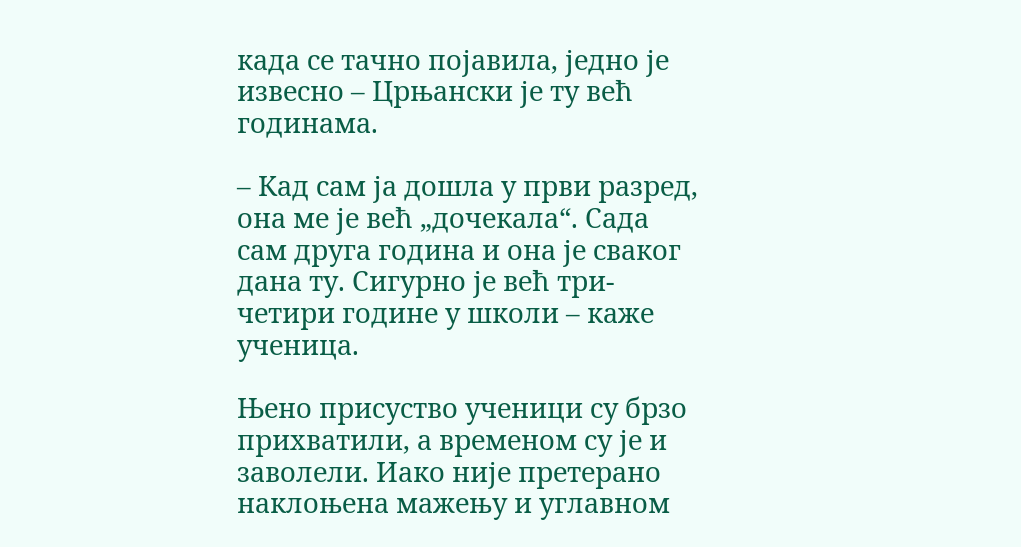када се тачно појавила, једно је извесно – Црњански је ту већ годинама.

– Кад сам ја дошла у први разред, она ме је већ „дочекала“. Сада сам друга година и она је сваког дана ту. Сигурно је већ три-четири године у школи – каже ученица.

Њено присуство ученици су брзо прихватили, а временом су је и заволели. Иако није претерано наклоњена мажењу и углавном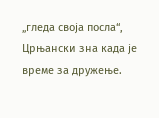„гледа своја посла“, Црњански зна када је време за дружење.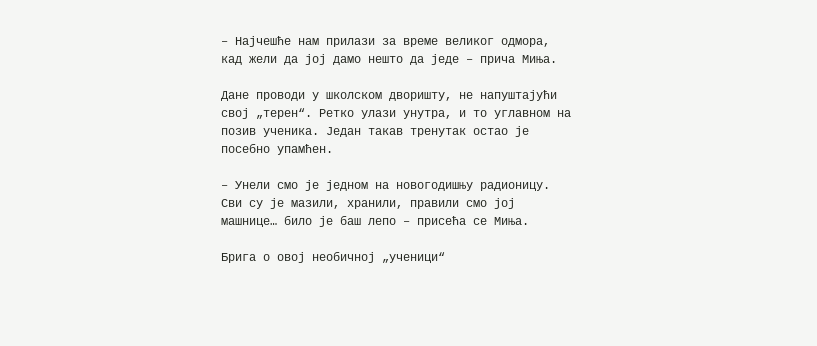– Најчешће нам прилази за време великог одмора, кад жели да јој дамо нешто да једе – прича Миња.

Дане проводи у школском дворишту, не напуштајући свој „терен“. Ретко улази унутра, и то углавном на позив ученика. Један такав тренутак остао је посебно упамћен.

– Унели смо је једном на новогодишњу радионицу. Сви су је мазили, хранили, правили смо јој машнице… било је баш лепо – присећа се Миња.

Брига о овој необичној „ученици“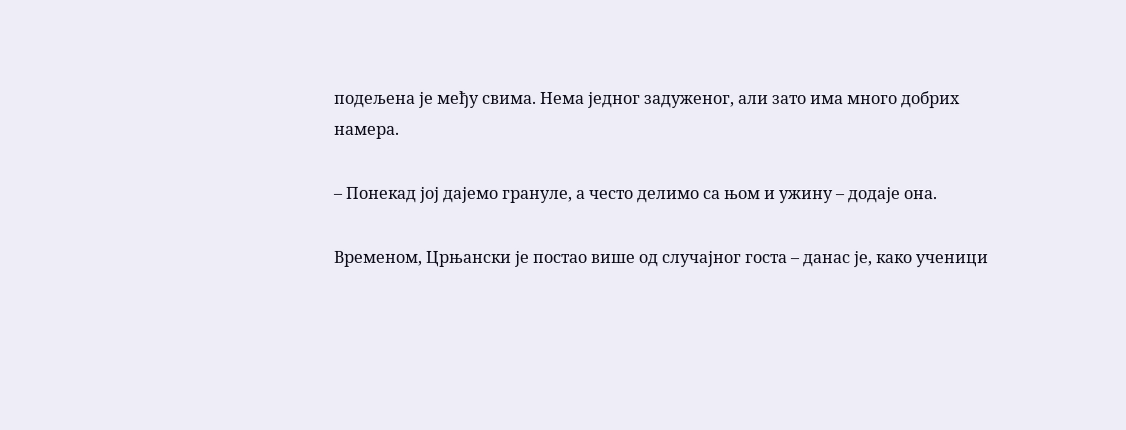подељена је међу свима. Нема једног задуженог, али зато има много добрих намера.

– Понекад јој дајемо грануле, а често делимо са њом и ужину – додаје она.

Временом, Црњански је постао више од случајног госта – данас је, како ученици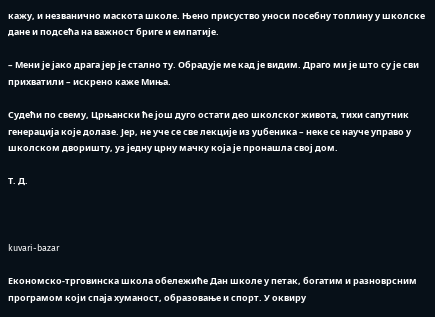кажу, и незванично маскота школе. Њено присуство уноси посебну топлину у школске дане и подсећа на важност бриге и емпатије.

– Мени је јако драга јер је стално ту. Обрадује ме кад је видим. Драго ми је што су је сви прихватили – искрено каже Миња.

Судећи по свему, Црњански ће још дуго остати део школског живота, тихи сапутник генерација које долазе. Јер, не уче се све лекције из уџбеника – неке се науче управо у школском дворишту, уз једну црну мачку која је пронашла свој дом.

Т. Д.



kuvari-bazar

Економско-трговинска школа обележиће Дан школе у петак, богатим и разноврсним програмом који спаја хуманост, образовање и спорт. У оквиру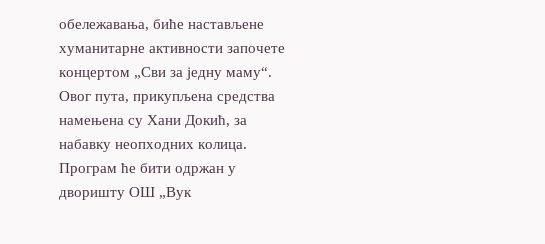обележавања, биће настављене хуманитарне активности започете концертом „Сви за једну маму“. Овог пута, прикупљена средства намењена су Хани Докић, за набавку неопходних колица. Програм ће бити одржан у дворишту ОШ „Вук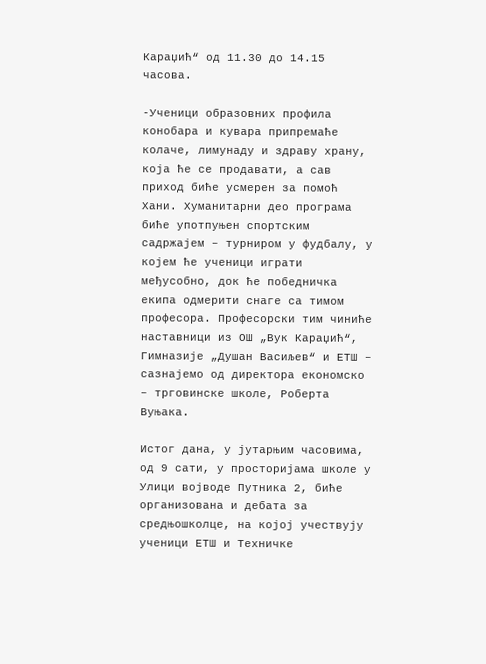Караџић“ од 11.30 до 14.15 часова.

-Ученици образовних профила конобара и кувара припремаће колаче, лимунаду и здраву храну, која ће се продавати, а сав приход биће усмерен за помоћ Хани. Хуманитарни део програма биће употпуњен спортским садржајем – турниром у фудбалу, у којем ће ученици играти међусобно, док ће победничка екипа одмерити снаге са тимом професора. Професорски тим чиниће наставници из ОШ „Вук Караџић“, Гимназије „Душан Васиљев“ и ЕТШ – сазнајемо од директора економско – трговинске школе, Роберта Вуњака.

Истог дана, у јутарњим часовима, од 9 сати, у просторијама школе у Улици војводе Путника 2, биће организована и дебата за средњошколце, на којој учествују ученици ЕТШ и Техничке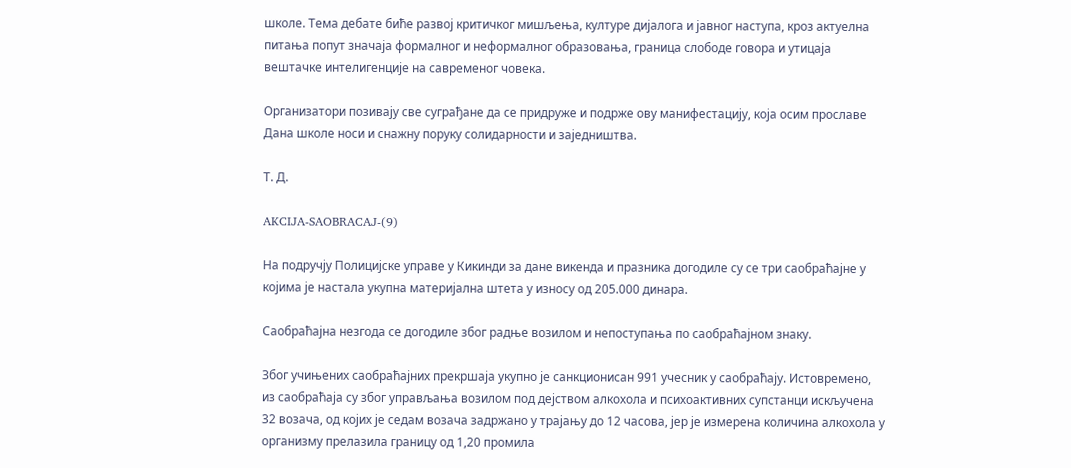школе. Тема дебате биће развој критичког мишљења, културе дијалога и јавног наступа, кроз актуелна питања попут значаја формалног и неформалног образовања, граница слободе говора и утицаја вештачке интелигенције на савременог човека.

Организатори позивају све суграђане да се придруже и подрже ову манифестацију, која осим прославе Дана школе носи и снажну поруку солидарности и заједништва.

Т. Д.

AKCIJA-SAOBRACAJ-(9)

На подручју Полицијске управе у Кикинди за дане викенда и празника догодиле су се три саобраћајне у којима је настала укупна материјална штета у износу од 205.000 динара.

Саобраћајна незгода се догодиле због радње возилом и непоступања по саобраћајном знаку.

Због учињених саобраћајних прекршаја укупно је санкционисан 991 учесник у саобраћају. Истовремено, из саобраћаја су због управљања возилом под дејством алкохола и психоактивних супстанци искључена 32 возача, од којих је седам возача задржано у трајању до 12 часова, јер је измерена количина алкохола у организму прелазила границу од 1,20 промила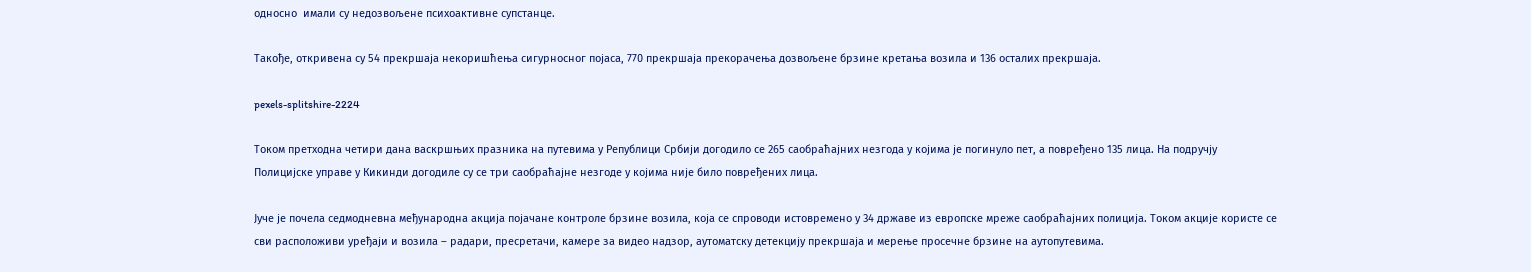односно  имали су недозвољене психоактивне супстанце.

Такође, откривена су 54 прекршаја некоришћења сигурносног појаса, 770 прекршаја прекорачења дозвољене брзине кретања возила и 136 осталих прекршаја.

pexels-splitshire-2224

Током претходна четири дана васкршњих празника на путевима у Републици Србији догодилo се 265 саобраћајних незгода у којима је погинуло пет, а повређено 135 лицa. На подручју Полицијске управе у Кикинди догодиле су се три саобраћајне незгоде у којима није било повређених лица.

Јуче је почела седмодневна међународна акција појачане контроле брзине возила, која се спроводи истовремено у 34 државе из европске мреже саобраћајних полиција. Током акције користе се сви расположиви уређаји и возила – радари, пресретачи, камере за видео надзор, аутоматску детекцију прекршаја и мерење просечне брзине на аутопутевима.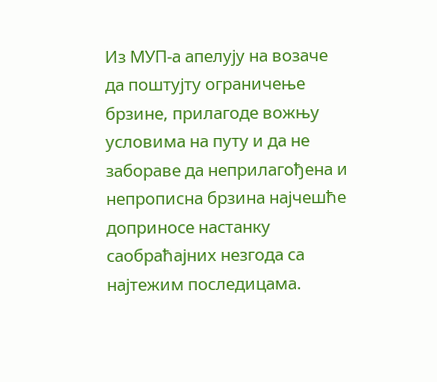Из МУП-а апелују на возаче да поштујту ограничење брзине, прилагоде вожњу условима на путу и да не забораве да неприлагођена и непрописна брзина најчешће доприносе настанку саобраћајних незгода са најтежим последицама.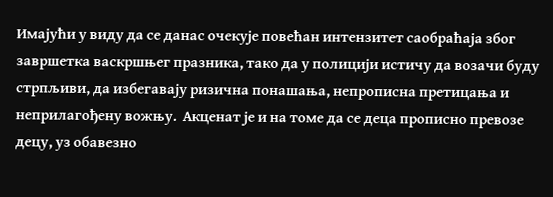Имајући у виду да се данас очекује повећан интензитет саобраћаја због завршетка васкршњег празника, тако да у полицији истичу да возачи буду стрпљиви, да избегавају ризична понашања, непрописна претицања и неприлагођену вожњу.  Акценат је и на томе да се деца прописно превозе децу, уз обавезно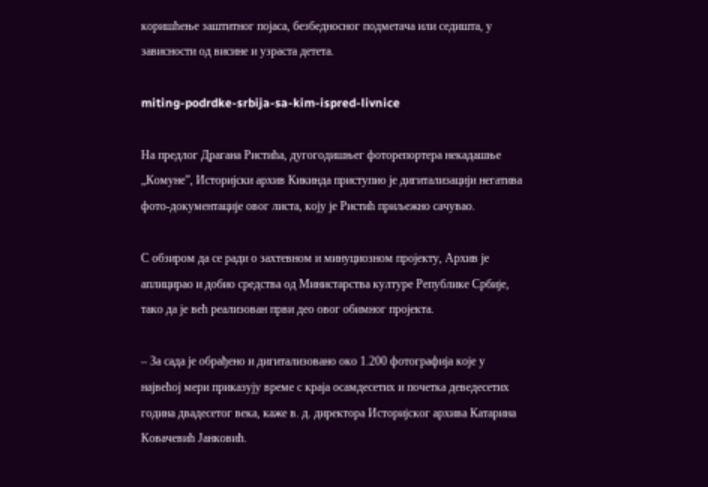коришћење заштитног појаса, безбедносног подметача или седишта, у зависности од висине и узраста детета.

miting-podrdke-srbija-sa-kim-ispred-livnice

На предлог Драгана Ристића, дугогодишњег фоторепортера некадашње „Комуне”, Историјски архив Кикинда приступио је дигитализацији негатива фото-документације овог листа, коју је Ристић приљежно сачувао.

С обзиром да се ради о захтевном и минуциозном пројекту, Архив је аплицирао и добио средства од Министарства културе Републике Србије, тако да је већ реализован први део овог обимног пројекта.

– За сада је обрађено и дигитализовано око 1.200 фотографија које у највећој мери приказују време с краја осамдесетих и почетка деведесетих година двадесетог века, каже в. д. директора Историјског архива Катарина Ковачевић Јанковић.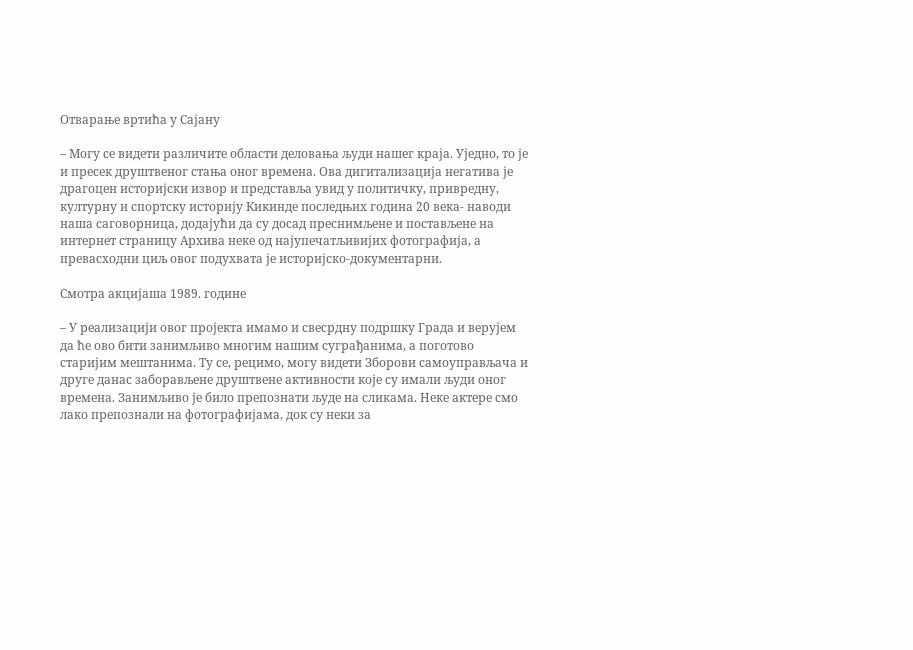Отварање вртића у Сајану

– Могу се видети различите области деловања људи нашег краја. Уједно, то је и пресек друштвеног стања оног времена. Ова дигитализација негатива је драгоцен историјски извор и представља увид у политичку, привредну, културну и спортску историју Кикинде последњих година 20 века- наводи наша саговорница, додајући да су досад преснимљене и постављене на интернет страницу Архива неке од најупечатљивијих фотографија, а превасходни циљ овог подухвата је историјско-документарни.

Смотра акцијаша 1989. године

– У реализацији овог пројекта имамо и свесрдну подршку Града и верујем да ће ово бити занимљиво многим нашим суграђанима, а поготово старијим мештанима. Ту се, рецимо, могу видети Зборови самоуправљача и друге данас заборављене друштвене активности које су имали људи оног времена. Занимљиво је било препознати људе на сликама. Неке актере смо лако препознали на фотографијама, док су неки за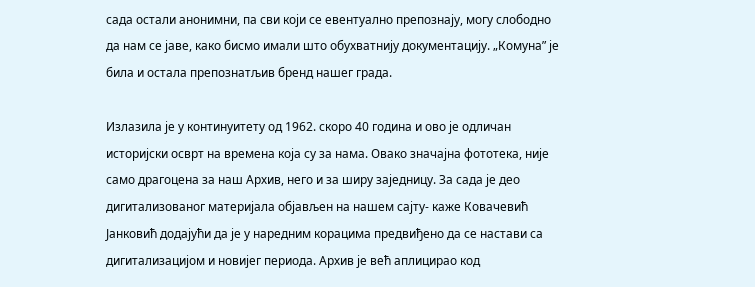сада остали анонимни, па сви који се евентуално препознају, могу слободно да нам се јаве, како бисмо имали што обухватнију документацију. „Комуна” је била и остала препознатљив бренд нашег града.

Излазила је у континуитету од 1962. скоро 40 година и ово је одличан историјски осврт на времена која су за нама. Овако значајна фототека, није само драгоцена за наш Архив, него и за ширу заједницу. За сада је део дигитализованог материјала објављен на нашем сајту- каже Ковачевић Јанковић додајући да је у наредним корацима предвиђено да се настави са дигитализацијом и новијег периода. Архив је већ аплицирао код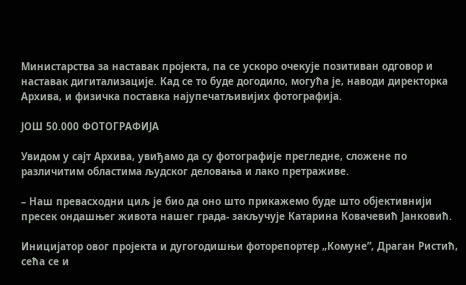Министарства за наставак пројекта, па се ускоро очекује позитиван одговор и наставак дигитализације. Кад се то буде догодило, могућа је, наводи директорка Архива, и физичка поставка најупечатљивијих фотографија.

ЈОШ 50.000 ФОТОГРАФИЈА

Увидом у сајт Архива, увиђамо да су фотографије прегледне, сложене по различитим областима људског деловања и лако претраживе.

– Наш превасходни циљ је био да оно што прикажемо буде што објективнији пресек ондашњег живота нашег града- закључује Катарина Ковачевић Јанковић.

Иницијатор овог пројекта и дугогодишњи фоторепортер „Комуне”, Драган Ристић, сећа се и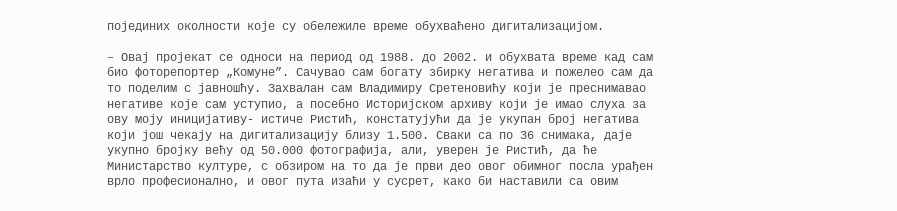појединих околности које су обележиле време обухваћено дигитализацијом.

– Овај пројекат се односи на период од 1988. до 2002. и обухвата време кад сам био фоторепортер „Комуне”. Сачувао сам богату збирку негатива и пожелео сам да то поделим с јавношћу. Захвалан сам Владимиру Сретеновићу који је преснимавао негативе које сам уступио, а посебно Историјском архиву који је имао слуха за ову моју иницијативу- истиче Ристић, констатујући да је укупан број негатива који још чекају на дигитализацију близу 1.500. Сваки са по 36 снимака, даје укупно бројку већу од 50.000 фотографија, али, уверен је Ристић, да ће Министарство културе, с обзиром на то да је први део овог обимног посла урађен врло професионално, и овог пута изаћи у сусрет, како би наставили са овим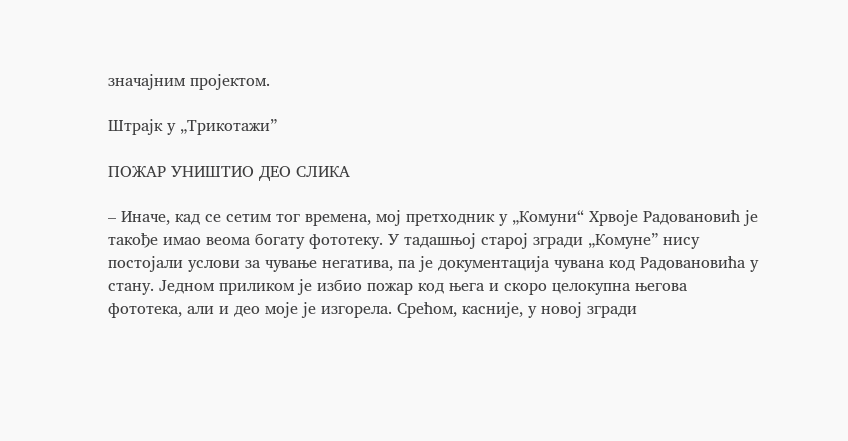значајним пројектом.

Штрајк у „Трикотажи”

ПОЖАР УНИШТИО ДЕО СЛИКА

– Иначе, кад се сетим тог времена, мој претходник у „Комуни“ Хрвоје Радовановић је такође имао веома богату фототеку. У тадашњој старој згради „Комуне” нису постојали услови за чување негатива, па је документација чувана код Радовановића у стану. Једном приликом је избио пожар код њега и скоро целокупна његова фототека, али и део моје је изгорела. Срећом, касније, у новој згради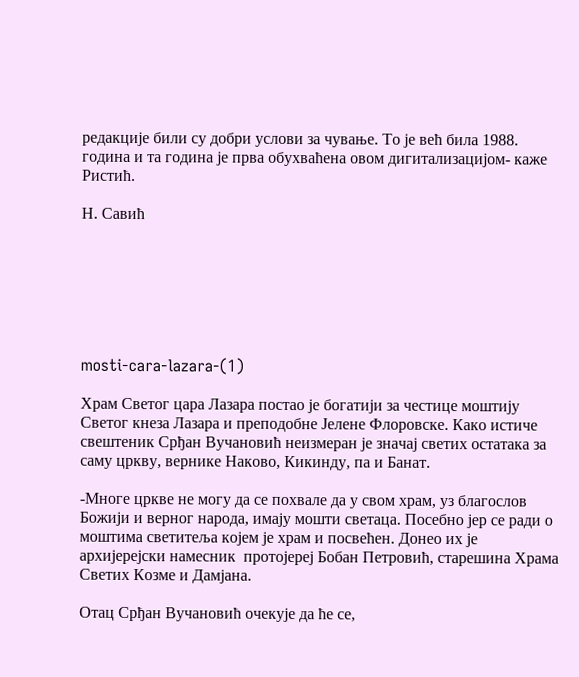редакције били су добри услови за чување. То је већ била 1988. година и та година је прва обухваћена овом дигитализацијом- каже Ристић.

Н. Савић







mosti-cara-lazara-(1)

Храм Светог цара Лазара постао је богатији за честице моштију Светог кнеза Лазара и преподобне Јелене Флоровске. Како истиче свештеник Срђан Вучановић неизмеран је значај светих остатака за саму цркву, вернике Наково, Кикинду, па и Банат.

-Многе цркве не могу да се похвале да у свом храм, уз благослов Божији и верног народа, имају мошти светаца. Посебно јер се ради о моштима светитеља којем је храм и посвећен. Донео их је архијерејски намесник  протојереј Бобан Петровић, старешина Храма Светих Козме и Дамјана.

Отац Срђан Вучановић очекује да ће се,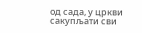од сада, у цркви сакупљати сви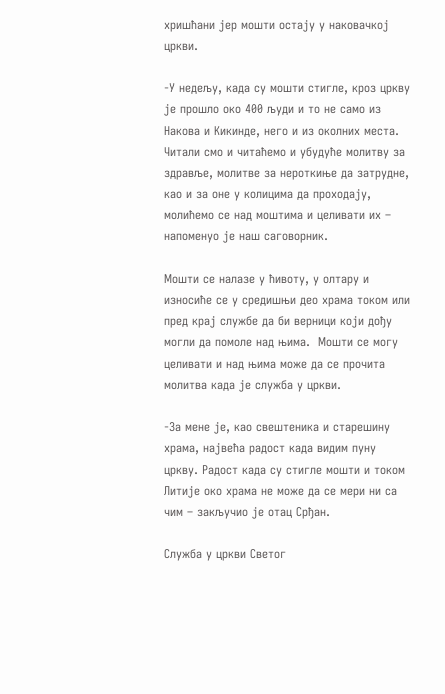хришћани јер мошти остају у наковачкој цркви.

-У недељу, када су мошти стигле, кроз цркву је прошло око 400 људи и то не само из Накова и Кикинде, него и из околних места. Читали смо и читаћемо и убудуће молитву за здравље, молитве за нероткиње да затрудне, као и за оне у колицима да проходају, молићемо се над моштима и целивати их – напоменуо је наш саговорник.

Мошти се налазе у ћивоту, у олтару и износиће се у средишњи део храма током или пред крај службе да би верници који дођу могли да помоле над њима.  Мошти се могу целивати и над њима може да се прочита молитва када је служба у цркви.

-За мене је, као свештеника и старешину храма, највећа радост када видим пуну цркву. Радост када су стигле мошти и током Литије око храма не може да се мери ни са чим – закључио је отац Срђан.

Служба у цркви Светог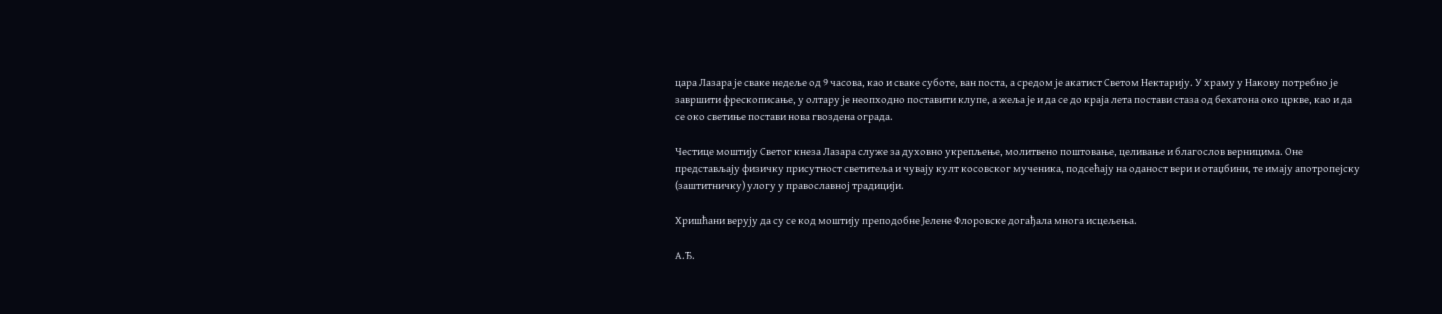цара Лазара је сваке недеље од 9 часова, као и сваке суботе, ван поста, а средом је акатист Светом Нектарију. У храму у Накову потребно је завршити фрескописање, у олтару је неопходно поставити клупе, а жеља је и да се до краја лета постави стаза од бехатона око цркве, као и да се око светиње постави нова гвоздена ограда.

Честице моштију Светог кнеза Лазара служе за духовно укрепљење, молитвено поштовање, целивање и благослов верницима. Оне представљају физичку присутност светитеља и чувају култ косовског мученика, подсећају на оданост вери и отаџбини, те имају апотропејску (заштитничку) улогу у православној традицији.

Хришћани верују да су се код моштију преподобне Јелене Флоровске догађала многа исцељења.

А.Ђ.